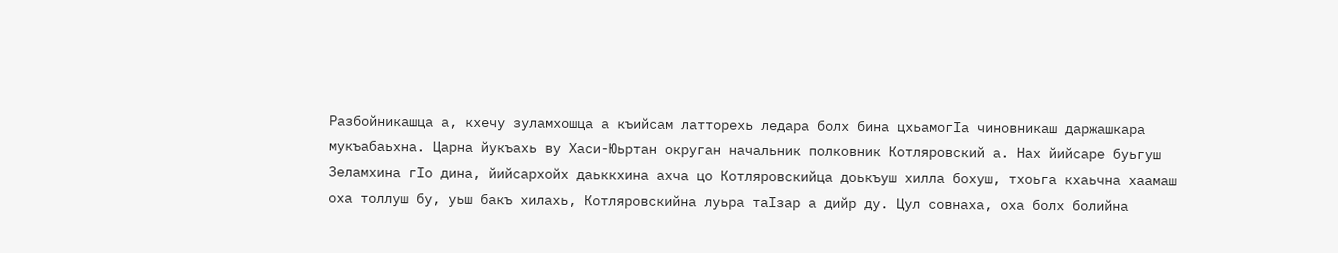Разбойникашца а, кхечу зуламхошца а къийсам латторехь ледара болх бина цхьамогӏа чиновникаш даржашкара мукъабаьхна. Царна йукъахь ву Хаси-Юьртан округан начальник полковник Котляровский а. Нах йийсаре буьгуш Зеламхина гӏо дина, йийсархойх даьккхина ахча цо Котляровскийца доькъуш хилла бохуш, тхоьга кхаьчна хаамаш оха толлуш бу, уьш бакъ хилахь, Котляровскийна луьра таӏзар а дийр ду. Цул совнаха, оха болх болийна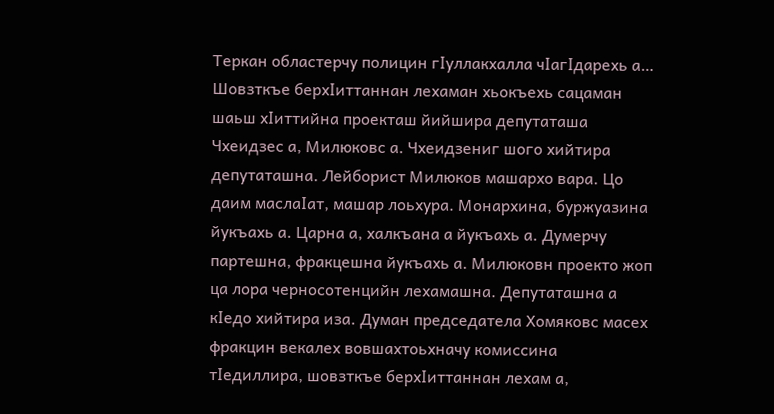Теркан областерчу полицин гӏуллакхалла чӏагӏдарехь а…
Шовзткъе берхӏиттаннан лехаман хьокъехь сацаман шаьш хӏиттийна проекташ йийшира депутаташа Чхеидзес а, Милюковс а. Чхеидзениг шого хийтира депутаташна. Лейборист Милюков машархо вара. Цо даим маслаӏат, машар лоьхура. Монархина, буржуазина йукъахь а. Царна а, халкъана а йукъахь а. Думерчу партешна, фракцешна йукъахь а. Милюковн проекто жоп ца лора черносотенцийн лехамашна. Депутаташна а кӏедо хийтира иза. Думан председатела Хомяковс масех фракцин векалех вовшахтоьхначу комиссина тӏедиллира, шовзткъе берхӏиттаннан лехам а,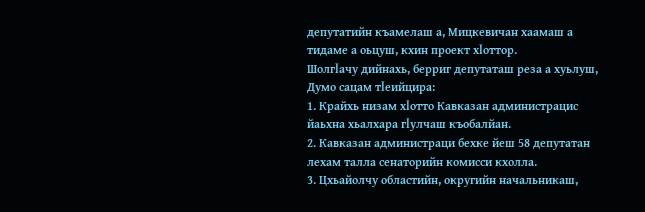депутатийн къамелаш а, Мицкевичан хаамаш а тидаме а оьцуш, кхин проект хӏоттор.
Шолгӏачу дийнахь, берриг депутаташ реза а хуьлуш, Думо сацам тӏеийцира:
1. Крайхь низам хӏотто Кавказан администрацис йаьхна хьалхара гӏулчаш къобалйан.
2. Кавказан администраци бехке йеш 58 депутатан лехам талла сенаторийн комисси кхолла.
3. Цхьайолчу областийн, округийн начальникаш,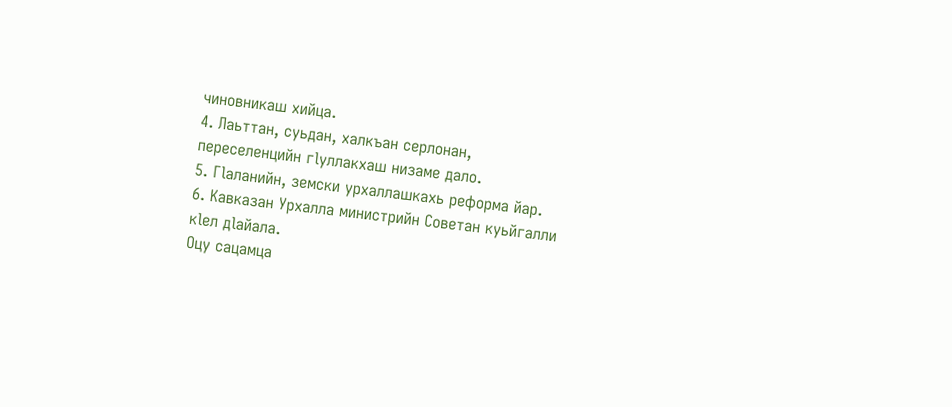чиновникаш хийца.
4. Лаьттан, суьдан, халкъан серлонан, переселенцийн гӏуллакхаш низаме дало.
5. Гӏаланийн, земски урхаллашкахь реформа йар.
6. Кавказан Урхалла министрийн Советан куьйгалли кӏел дӏайала.
Оцу сацамца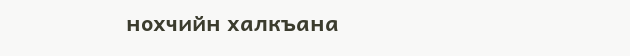нохчийн халкъана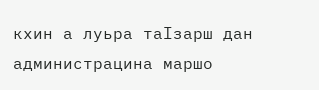кхин а луьра таӏзарш дан администрацина маршо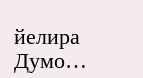йелира Думо…